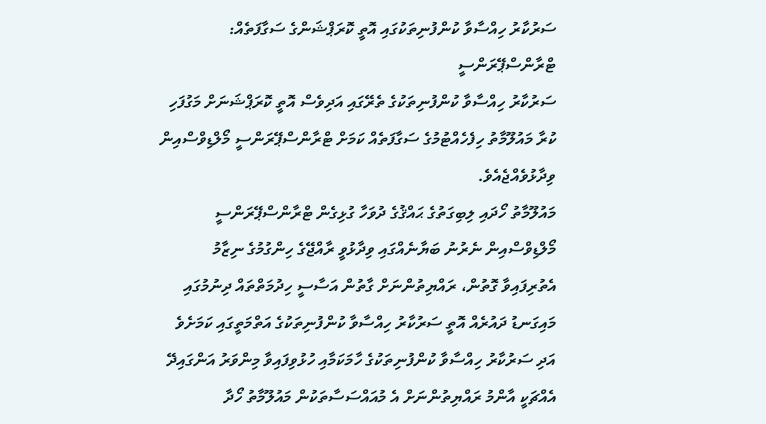ސަރުކާރު ހިއްސާވާ ކުންފުނިތަކުގައި އޮތީ ކޮރަޕްޝަންގެ ސަގާފަތެއް: ޓްރާންސްޕޭރަންސީ
ސަރުކާރު ހިއްސާވާ ކުންފުނިތަކުގެ ތެރޭގައި އަދިވެސް އޮތީ ކޮރަޕްޝަނަށް މަގުފަހި ކުރާ މައުލޫމާތު ހިފެހެއްޓުމުގެ ސަގާފަތެއް ކަމަށް ޓްރާންސްޕޭރަންސީ މޯލްޑިވްސްއިން ވިދާޅުވެއްޖެއެވެ.
މައުލޫމާތު ހޯދައި ލިބިގަތުގެ ޙައްޤުގެ ދުވަހާ ގުޅިގެން ޓްރާންސްޕޭރަންސީ މޯލްޑިވްސްއިން ނެރުނު ބަޔާނެއްގައި ވިދާޅުވީ ރާއްޖޭގެ ހިންގުމުގެ ނިޒާމު އެތުރިފައިވާ ގޮތުން، ރައްޔިތުންނަށް ގާތުން އަސާސީ ހިދުމަތްތައް ދިނުމުގައި މައިގަނޑު ދައުރެއް އޮތީ ސަރުކާރު ހިއްސާވާ ކުންފުނިތަކުގެ އަތްމަތީގައި ކަމަށެވެ އަދި ސަރުކާރު ހިއްސާވާ ކުންފުނިތަކުގެ ހާމަކަމާއި ހުޅުވިފައިވާ މިންވަރު އަންގައިދޭ އެއްޗަކީ އާންމު ރައްޔިތުންނަށް އެ މުއައްސަސާތަކުން މައުލޫމާތު ހޯދާ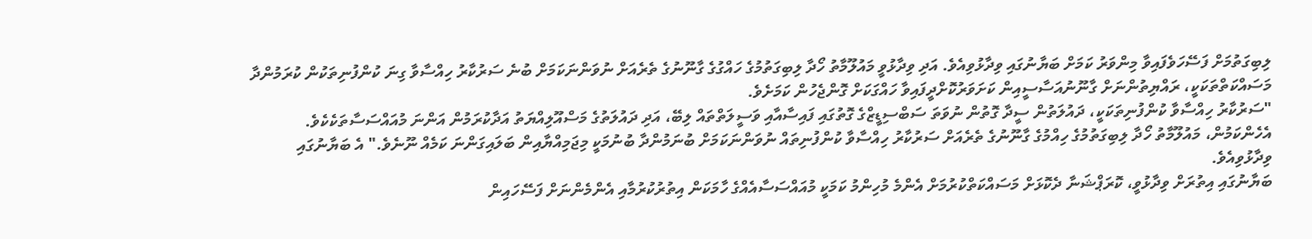ލިބިގަތުމަށް ފަސޭހަވެފައިވާ މިންވަރު ކަމަށް ބަޔާނުގައި ވިދާޅުވިއެވެ. އަދި ވިދާޅުވީ މައުލޫމާތު ހޯދާ ލިބިގަތުމުގެ ހައްގުގެ ގާނޫނުގެ ތެރެއަށް ނުވަންނަކަމަށް ބުނެ ސަރުކާރު ހިއްސާވާ ގިނަ ކުންފުނިތަކުން ކުރަމުންދާ މަސައްކަތްތަކަކީ، ރައްޔިތުންނަށް ގާނޫނުއަސާސީއިން ކަށަވަރުކޮށްދީފައިވާ ހައްގަކަށް ގޮންޖެހުން ކަމަށެވެ.
"ސަރުކާރު ހިއްސާވާ ކުންފުނިތަކަކީ، ދައުލަތުން ސީދާ ގޮތުން ނުވަތަ ސަބްސިޑީޒްގެ ގޮތުގައި ފައިސާއާއި ވަސީލަތްތައް ލިބޭ، އަދި ދައުލަތުގެ މަސްއޫލިއްޔަތު އަދާކުރަމުން އަންނަ މުއައްސަސާތަކެކެވެ. އެހެންކަމުން، މައުލޫމާތު ހޯދާ ލިބިގަތުމުގެ ހިއްމުގެ ގާނޫނުގެ ތެރެއަށް ސަރުކާރު ހިއްސާވާ ކުންފުނިތައް ނުވަންނަކަމަށް ބުނަމުންދާ ބުނުމަކީ މިޖަމިއްޔާއިން ބަލައިގަންނަ ކަމެއް ނޫނެވެ." އެ ބަޔާނުގައި ވިދާޅުވިއެވެ.
ބަޔާނުގައި އިތުރަށް ވިދާޅުވީ، ކޮރަޕްޝަނާ ދެކޮޅަށް މަސައްކަތްކުރުމަށް އެންމެ މުހިންމު ކަމަކީ މުއައްސަސާއެއްގެ ހާމަކަން އިތުރުކުރުމާއި އެންމެންނަށް ފަސޭހައިން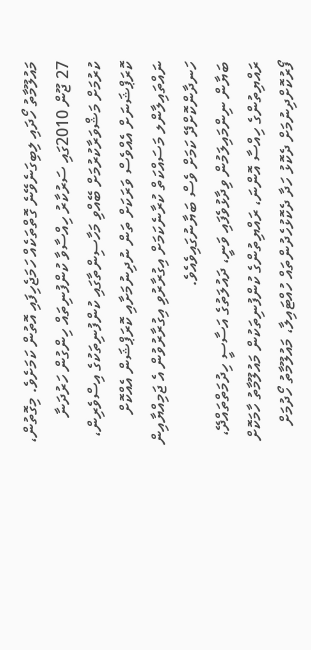މައުލޫމާތު ހޯދައި ލިބިގަނެވޭނެ ގޮތްތަކެއް ހަމަޖެހިފައި އޮތުން ކަމަށެވެ. މިގޮތުން، 27 ޖޫން 2010ގައި ސަރުކާރު ހިއްސާވާ ކުންފުނިތައް ހިންގުން ހަރުދަނާ ކުރުމަށް މަޝްވަރާކުރުމަށް ބޭއްވި މަހާސިންތާގައި ކުންފުނިތަކުގެ އިސްވެރިން، ކޮރަޕްޝަނަށް އެއްވެސް ވަރަކަށް ތަން ނުދިނުމަށާއި ކޮރަޕްޝަން އެއްކޮށް ނައްތައިލާންލ މަސައްކަތް ކުރާނެކަމަށް އިގުރާރުވި އިގުރާރުވުން އެ ޖަމިއްޔާއިން ހަނދާންކޮށްދޭ ކަމަށް ވެސް ބަޔާނުގައިވެއެވެ.
ބަޔާން ނިންމައިލަމުން ވިދާޅުވެފައި ވަނީ، ދައުލަތުގެ އަސާސީ ހިދުމަތްތައްދޭ، ރައްޔިތުންގެ ހިއްސާ އޮންނަ، ރައްޔިތުންގެ ކުންފުނިތަކުން މައުލޫމާތު ހާމަކޮށް ފޯރުކޮށްދިނުމަށް ދެކޮޅު ހަދާ ދެކޮޅުހެދުންތައް ހުއްޓައިލާ، މައުލޫމާތު ހޯދުމަށް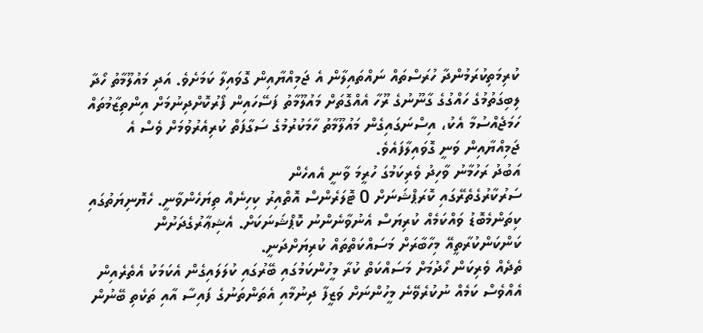ކުރިމަތިކުރަމުންދާ ހުރަސްތައް ނައްތައިލާން އެ ޖަމިއްޔާއިން ގޮވައިލާ ކަމަށެވެ. އަދި މައުލޫމާތު ހޯދާ ލިބިގަތުމުގެ ހައްގުގެ ގާނޫނުގެ ރޫހާ އެއްގޮތަށް މައުލޫމާތު ފަސޭހައިން ފޯރުކޮށްދިނުމަށް އިންތިޒާމުތައް ހަމަޖެއްސުމާ އެކު، އިސްނަގައިގެން މައުލޫމާތު ހާމަކުރުމުގެ ސަގާފަތް ކުރިއެރުވުމަށް ވެސް އެ ޖަމިއްޔާއިން ވަނީ ގޮވައިލާފައެވެ.
އަބުދު ރަހުމާނު ވާހިދު ވެރިކަމުގަ ހުރީމަ ވާނީ އެއހެން
ސަރުކާރުގެތެރޭގައި ކޮރަޕްޝަނަށް 0 ޓޮލަރެންސް އޮތްއިރު ކިހިނެއް ތިޔަހެންވާނީ. ހެޔޮނިޔަތުގައި ކިތަންމެބޮޑު ވައްކަމެއް ކުރިޔަސް އެނުވާނެންނު ކޮޕްޝަނަކަށް. އެޝިޢާރުގެދަށުން ކަންކަންކުރާތީއޭ މިހާބާރަށް މަސައްކަތްތައް ކުރިޔަށްދަނީ.
ތެދެއް ވެރިކަން ހޯދުމަށް މަސައްކަތް ކުރާ މީހުންކަމުގައި ބޭރުގައި ކުލަލައިގެން އެކަމަކު އެތެރެއިން އެއްވެސް ކަމެއް ނުކުރެވޭނެ މީހުންނަށް ވަޒީފާ ދިނުމާއި އެތަންތަނުގެ ފައިސާ އާއި ތަކެތި ބޭނުން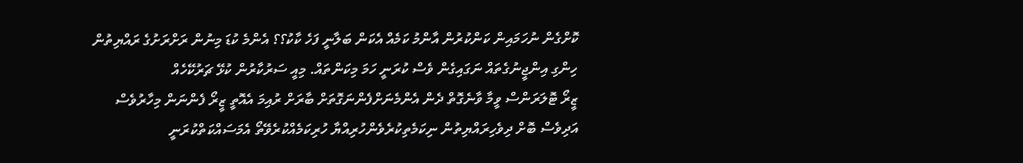ކޮށްގެން ނުހަމައިން ކަންކުރުން އާންމު ކަމެއް އެކަން ބަލާނީ ފަހެ ކާކު؟؟ އެންމެ ކުޑަ މިނުން ރަށްރަށުގެ ރައްޔިތުން ހިންގި އިންޖީނުގެތައް ނަގައިގެން ވެސް ކުރަނީ ހަމަ މިކަންތައް. މިއީ ސަރުކާރުން ކުޅޭ ޗަރުކޭހެއް
ޒީރޯ ޓޮލަރަންސް ވީމާ ވާނެގޮތް ދެން އެންމެނަށްފެންނަގޮތަށް ބާރަށް ރުއިމަ އެއޮތީ ޒީރޯ ފެންނަން މިހާރުވެސް އަދިވެސް ބޮށް ދިވެހިރައްޔިތުން ނިކަމެތިކުރެވެންހުރިއްޔާ ހުރިކަމެއްކުރެވޭތޯ އެމަސައްކަތްކުރަނީ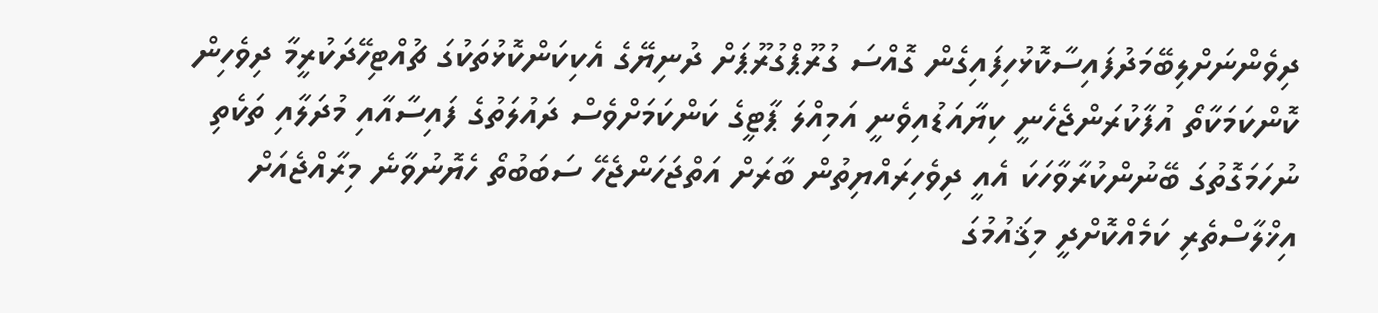ދިވެންނަށްލިބޭމަދުފައިސާކޮޅުހިފައިގެން ގޮއްސަ ގުރޫޕްގުރޫޕަށް ދުނިޔޭގެ އެކިކަންކޮޅުތަކުގަ ޗުއްޓިހޭދަކުރީމާ ދިވެހިން ކޮންކަމަކާތޯ އުފާކުރަންޖެހެނީ ކިޔާއަޑުއިވެނީ އަމިއްލަ ޕާޓީގެ ކަންކަމަށްވެސް ދައުލަތުގެ ފައިސާއާއި މުދަލާއި ތަކެތި ނުހަމަގޮތުގަ ބޭނުންކުރާވާހަކަ އެއީ ދިވެހިރައްޔިތުން ބާރަށް އަތްޖަހަންޖެހޭ ސަބަބުތޯ ހެޔޮނުވާނެ މިރާއްޖެއަށް އިޚްލާސްތެރި ކަމެއްކޮށްދީ މިޤައުމުގަ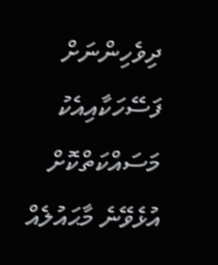ދިވެހިންނަށް ފަސޭހަކާއިއެކު މަސައްކަތްކޮށް އުޅެވޭނެ މާޙައުލެއް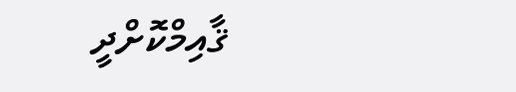ޤާއިމްކޮށްދީ